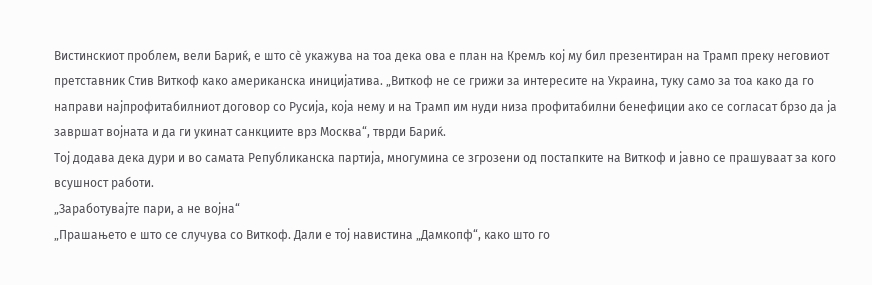Вистинскиот проблем, вели Бариќ, е што сè укажува на тоа дека ова е план на Кремљ кој му бил презентиран на Трамп преку неговиот претставник Стив Виткоф како американска иницијатива. „Виткоф не се грижи за интересите на Украина, туку само за тоа како да го направи најпрофитабилниот договор со Русија, која нему и на Трамп им нуди низа профитабилни бенефиции ако се согласат брзо да ја завршат војната и да ги укинат санкциите врз Москва“, тврди Бариќ.
Тој додава дека дури и во самата Републиканска партија, многумина се згрозени од постапките на Виткоф и јавно се прашуваат за кого всушност работи.
„Заработувајте пари, а не војна“
„Прашањето е што се случува со Виткоф. Дали е тој навистина „Дамкопф“, како што го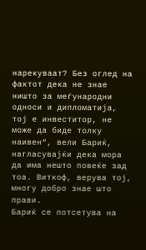нарекуваат? Без оглед на фактот дека не знае ништо за меѓународни односи и дипломатија, тој е инвеститор, не може да биде толку наивен“, вели Бариќ, нагласувајќи дека мора да има нешто повеќе зад тоа. Виткоф, верува тој, многу добро знае што прави.
Бариќ се потсетува на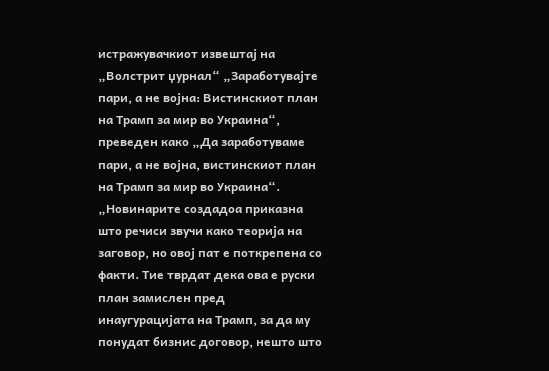истражувачкиот извештај на „Волстрит џурнал“ „Заработувајте пари, а не војна: Вистинскиот план на Трамп за мир во Украина“, преведен како „Да заработуваме пари, а не војна, вистинскиот план на Трамп за мир во Украина“. „Новинарите создадоа приказна што речиси звучи како теорија на заговор, но овој пат е поткрепена со факти. Тие тврдат дека ова е руски план замислен пред инаугурацијата на Трамп, за да му понудат бизнис договор, нешто што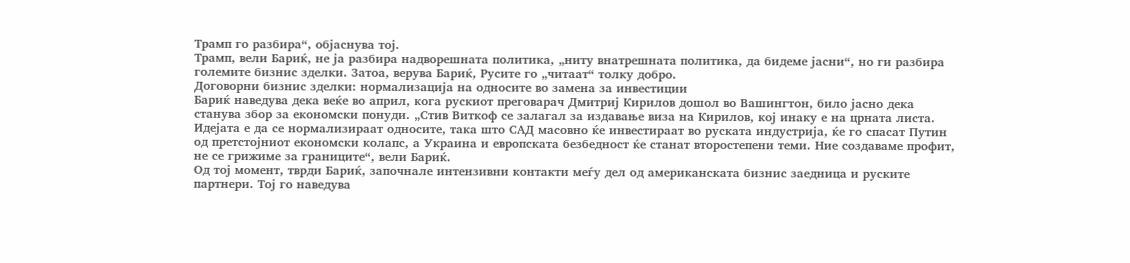Трамп го разбира“, објаснува тој.
Трамп, вели Бариќ, не ја разбира надворешната политика, „ниту внатрешната политика, да бидеме јасни“, но ги разбира големите бизнис зделки. Затоа, верува Бариќ, Русите го „читаат“ толку добро.
Договорни бизнис зделки: нормализација на односите во замена за инвестиции
Бариќ наведува дека веќе во април, кога рускиот преговарач Дмитриј Кирилов дошол во Вашингтон, било јасно дека станува збор за економски понуди. „Стив Виткоф се залагал за издавање виза на Кирилов, кој инаку е на црната листа. Идејата е да се нормализираат односите, така што САД масовно ќе инвестираат во руската индустрија, ќе го спасат Путин од претстојниот економски колапс, а Украина и европската безбедност ќе станат второстепени теми. Ние создаваме профит, не се грижиме за границите“, вели Бариќ.
Од тој момент, тврди Бариќ, започнале интензивни контакти меѓу дел од американската бизнис заедница и руските партнери. Тој го наведува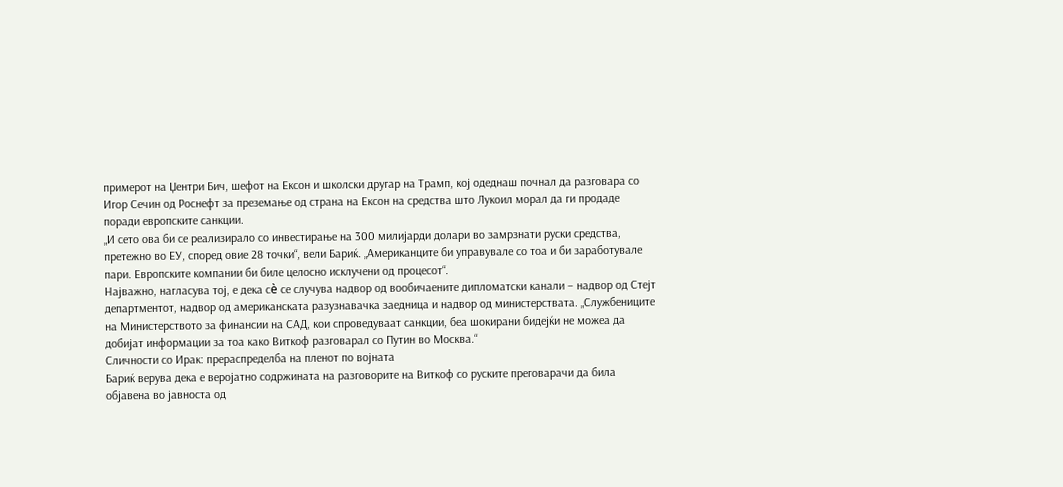примерот на Џентри Бич, шефот на Ексон и школски другар на Трамп, кој одеднаш почнал да разговара со Игор Сечин од Роснефт за преземање од страна на Ексон на средства што Лукоил морал да ги продаде поради европските санкции.
„И сето ова би се реализирало со инвестирање на 300 милијарди долари во замрзнати руски средства, претежно во ЕУ, според овие 28 точки“, вели Бариќ. „Американците би управувале со тоа и би заработувале пари. Европските компании би биле целосно исклучени од процесот“.
Најважно, нагласува тој, е дека сè се случува надвор од вообичаените дипломатски канали – надвор од Стејт департментот, надвор од американската разузнавачка заедница и надвор од министерствата. „Службениците на Министерството за финансии на САД, кои спроведуваат санкции, беа шокирани бидејќи не можеа да добијат информации за тоа како Виткоф разговарал со Путин во Москва.“
Сличности со Ирак: прераспределба на пленот по војната
Бариќ верува дека е веројатно содржината на разговорите на Виткоф со руските преговарачи да била објавена во јавноста од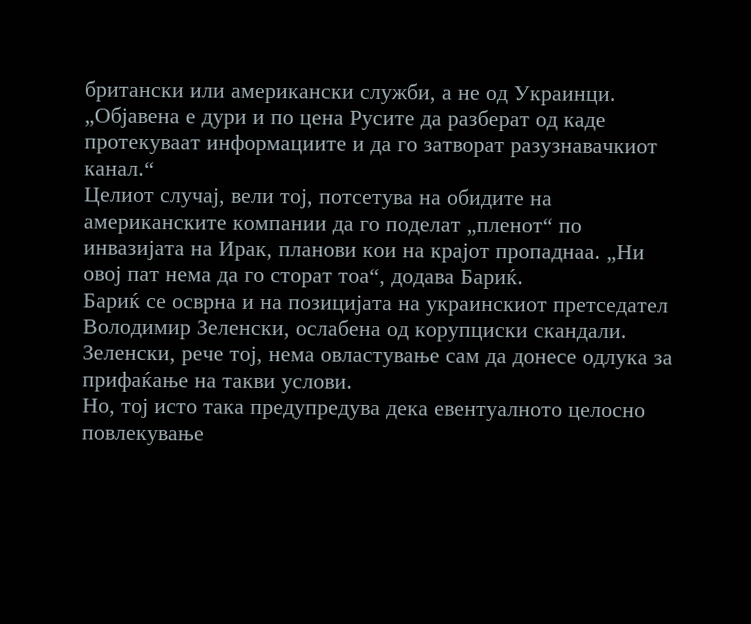британски или американски служби, а не од Украинци. „Објавена е дури и по цена Русите да разберат од каде протекуваат информациите и да го затворат разузнавачкиот канал.“
Целиот случај, вели тој, потсетува на обидите на американските компании да го поделат „пленот“ по инвазијата на Ирак, планови кои на крајот пропаднаа. „Ни овој пат нема да го сторат тоа“, додава Бариќ.
Бариќ се осврна и на позицијата на украинскиот претседател Володимир Зеленски, ослабена од корупциски скандали. Зеленски, рече тој, нема овластување сам да донесе одлука за прифаќање на такви услови.
Но, тој исто така предупредува дека евентуалното целосно повлекување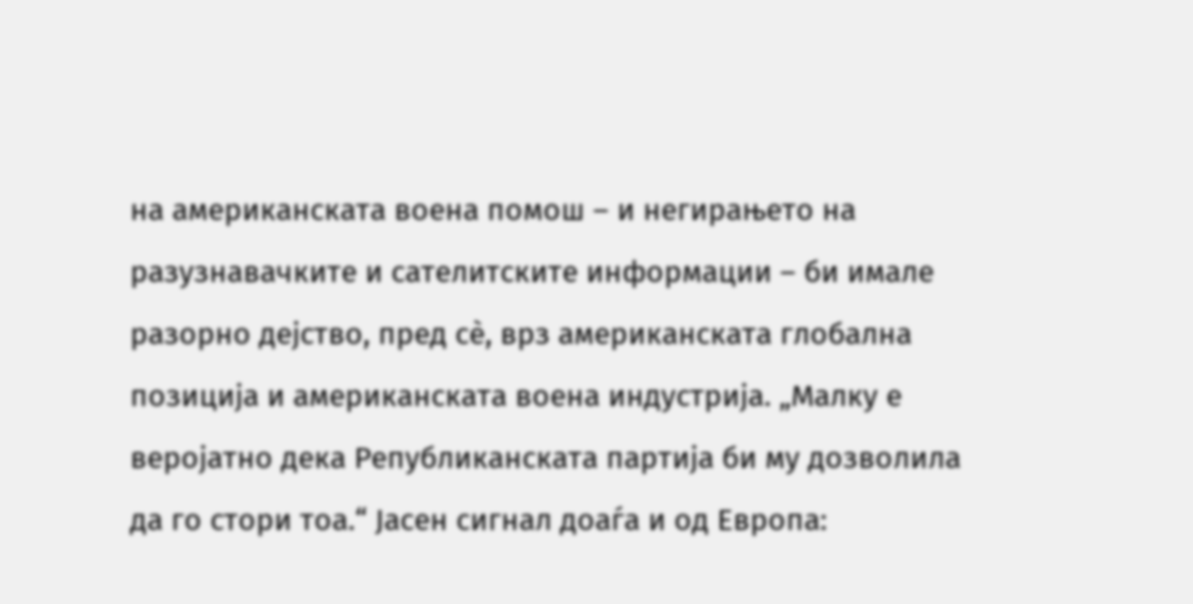на американската воена помош – и негирањето на разузнавачките и сателитските информации – би имале разорно дејство, пред сè, врз американската глобална позиција и американската воена индустрија. „Малку е веројатно дека Републиканската партија би му дозволила да го стори тоа.“ Јасен сигнал доаѓа и од Европа: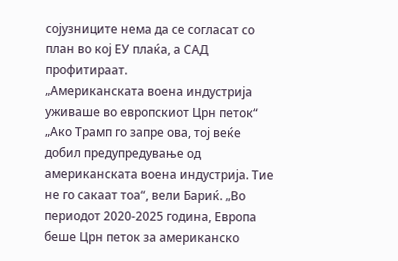сојузниците нема да се согласат со план во кој ЕУ плаќа, а САД профитираат.
„Американската воена индустрија уживаше во европскиот Црн петок“
„Ако Трамп го запре ова, тој веќе добил предупредување од американската воена индустрија. Тие не го сакаат тоа“, вели Бариќ. „Во периодот 2020-2025 година, Европа беше Црн петок за американско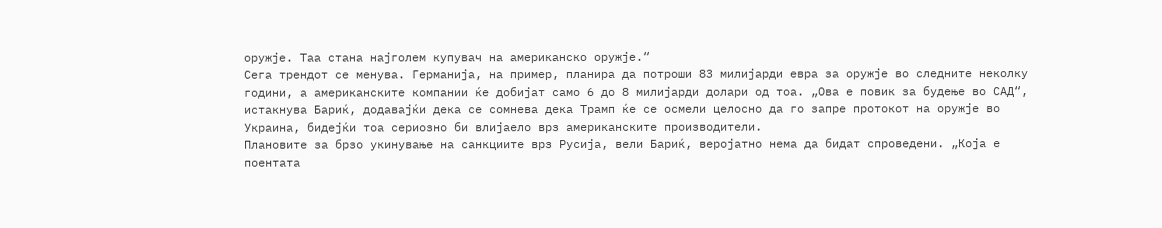оружје. Таа стана најголем купувач на американско оружје.“
Сега трендот се менува. Германија, на пример, планира да потроши 83 милијарди евра за оружје во следните неколку години, а американските компании ќе добијат само 6 до 8 милијарди долари од тоа. „Ова е повик за будење во САД“, истакнува Бариќ, додавајќи дека се сомнева дека Трамп ќе се осмели целосно да го запре протокот на оружје во Украина, бидејќи тоа сериозно би влијаело врз американските производители.
Плановите за брзо укинување на санкциите врз Русија, вели Бариќ, веројатно нема да бидат спроведени. „Која е поентата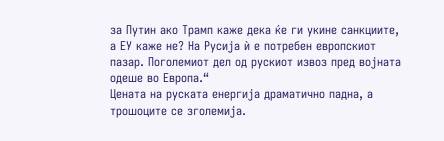за Путин ако Трамп каже дека ќе ги укине санкциите, а ЕУ каже не? На Русија ѝ е потребен европскиот пазар. Поголемиот дел од рускиот извоз пред војната одеше во Европа.“
Цената на руската енергија драматично падна, а трошоците се зголемија.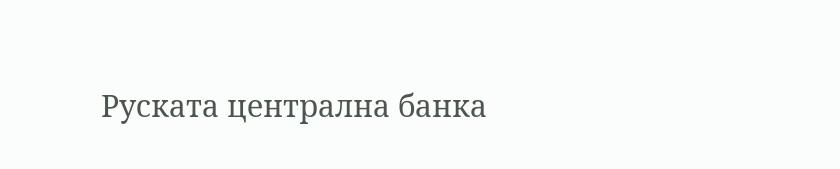Руската централна банка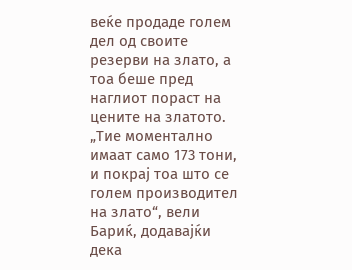веќе продаде голем дел од своите резерви на злато, а тоа беше пред наглиот пораст на цените на златото. „Тие моментално имаат само 173 тони, и покрај тоа што се голем производител на злато“, вели Бариќ, додавајќи дека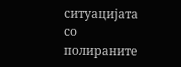ситуацијата со полираните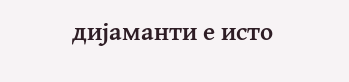дијаманти е исто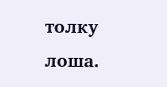толку лоша.